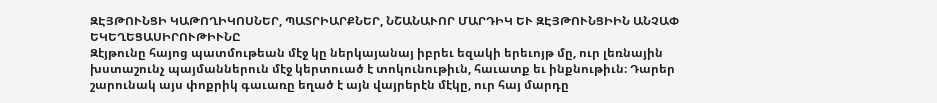ԶԷՅԹՈՒՆՑԻ ԿԱԹՈՂԻԿՈՍՆԵՐ, ՊԱՏՐԻԱՐՔՆԵՐ, ՆՇԱՆԱՒՈՐ ՄԱՐԴԻԿ ԵՒ ԶԷՅԹՈՒՆՑԻԻՆ ԱՆՉԱՓ ԵԿԵՂԵՑԱՍԻՐՈՒԹԻՒՆԸ
Զէյթունը հայոց պատմութեան մէջ կը ներկայանայ իբրեւ եզակի երեւոյթ մը, ուր լեռնային խստաշունչ պայմաններուն մէջ կերտուած է տոկունութիւն, հաւատք եւ ինքնութիւն։ Դարեր շարունակ այս փոքրիկ գաւառը եղած է այն վայրերէն մէկը, ուր հայ մարդը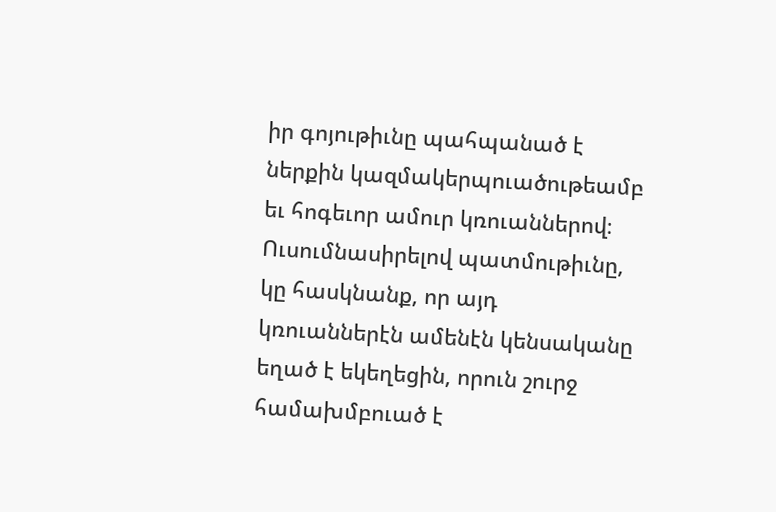իր գոյութիւնը պահպանած է ներքին կազմակերպուածութեամբ եւ հոգեւոր ամուր կռուաններով։ Ուսումնասիրելով պատմութիւնը, կը հասկնանք, որ այդ կռուաններէն ամենէն կենսականը եղած է եկեղեցին, որուն շուրջ համախմբուած է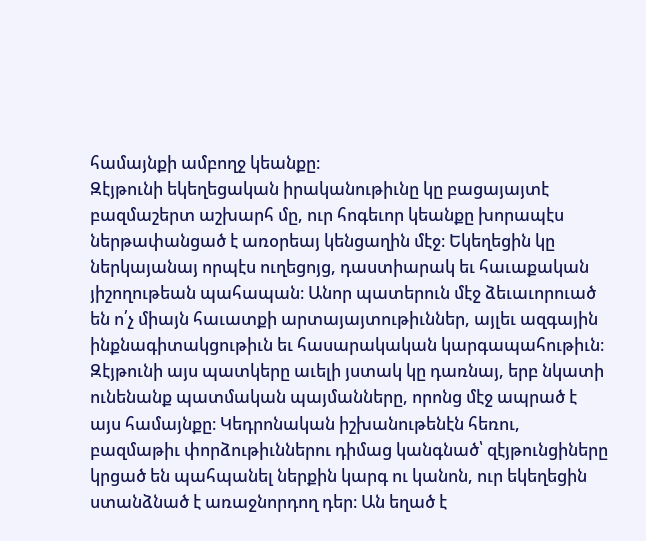համայնքի ամբողջ կեանքը։
Զէյթունի եկեղեցական իրականութիւնը կը բացայայտէ բազմաշերտ աշխարհ մը, ուր հոգեւոր կեանքը խորապէս ներթափանցած է առօրեայ կենցաղին մէջ։ Եկեղեցին կը ներկայանայ որպէս ուղեցոյց, դաստիարակ եւ հաւաքական յիշողութեան պահապան։ Անոր պատերուն մէջ ձեւաւորուած են ո՛չ միայն հաւատքի արտայայտութիւններ, այլեւ ազգային ինքնագիտակցութիւն եւ հասարակական կարգապահութիւն։
Զէյթունի այս պատկերը աւելի յստակ կը դառնայ, երբ նկատի ունենանք պատմական պայմանները, որոնց մէջ ապրած է այս համայնքը։ Կեդրոնական իշխանութենէն հեռու, բազմաթիւ փորձութիւններու դիմաց կանգնած՝ զէյթունցիները կրցած են պահպանել ներքին կարգ ու կանոն, ուր եկեղեցին ստանձնած է առաջնորդող դեր։ Ան եղած է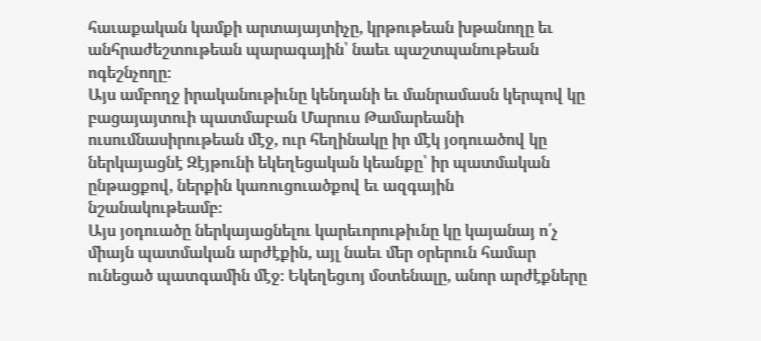հաւաքական կամքի արտայայտիչը, կրթութեան խթանողը եւ անհրաժեշտութեան պարագային՝ նաեւ պաշտպանութեան ոգեշնչողը։
Այս ամբողջ իրականութիւնը կենդանի եւ մանրամասն կերպով կը բացայայտուի պատմաբան Մարուս Թամարեանի ուսումնասիրութեան մէջ, ուր հեղինակը իր մէկ յօդուածով կը ներկայացնէ Զէյթունի եկեղեցական կեանքը՝ իր պատմական ընթացքով, ներքին կառուցուածքով եւ ազգային նշանակութեամբ։
Այս յօդուածը ներկայացնելու կարեւորութիւնը կը կայանայ ո՛չ միայն պատմական արժէքին, այլ նաեւ մեր օրերուն համար ունեցած պատգամին մէջ։ Եկեղեցւոյ մօտենալը, անոր արժէքները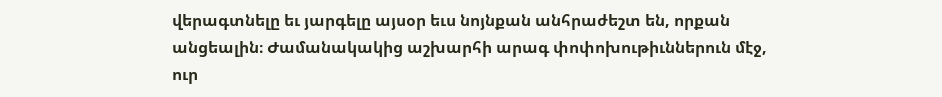վերագտնելը եւ յարգելը այսօր եւս նոյնքան անհրաժեշտ են, որքան անցեալին։ Ժամանակակից աշխարհի արագ փոփոխութիւններուն մէջ, ուր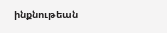ինքնութեան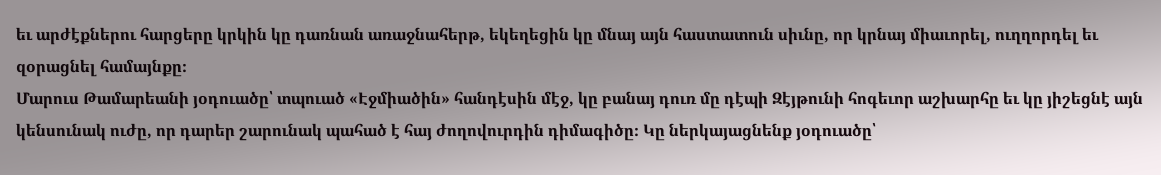եւ արժէքներու հարցերը կրկին կը դառնան առաջնահերթ, եկեղեցին կը մնայ այն հաստատուն սիւնը, որ կրնայ միաւորել, ուղղորդել եւ զօրացնել համայնքը։
Մարուս Թամարեանի յօդուածը՝ տպուած «Էջմիածին» հանդէսին մէջ, կը բանայ դուռ մը դէպի Զէյթունի հոգեւոր աշխարհը եւ կը յիշեցնէ այն կենսունակ ուժը, որ դարեր շարունակ պահած է հայ ժողովուրդին դիմագիծը։ Կը ներկայացնենք յօդուածը՝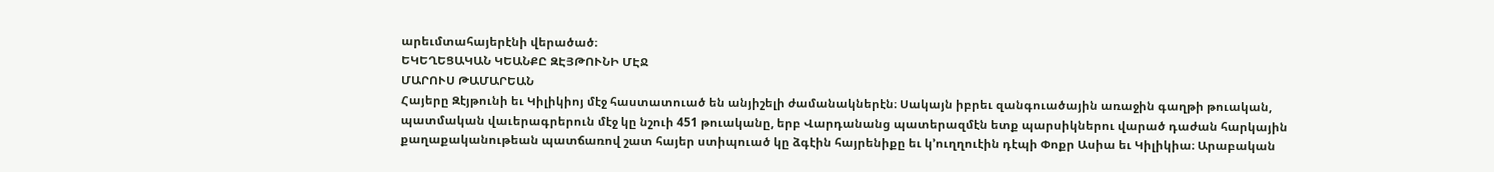արեւմտահայերէնի վերածած։
ԵԿԵՂԵՑԱԿԱՆ ԿԵԱՆՔԸ ԶԷՅԹՈՒՆԻ ՄԷՋ
ՄԱՐՈՒՍ ԹԱՄԱՐԵԱՆ
Հայերը Զէյթունի եւ Կիլիկիոյ մէջ հաստատուած են անյիշելի ժամանակներէն։ Սակայն իբրեւ զանգուածային առաջին գաղթի թուական, պատմական վաւերագրերուն մէջ կը նշուի 451 թուականը, երբ Վարդանանց պատերազմէն ետք պարսիկներու վարած դաժան հարկային քաղաքականութեան պատճառով շատ հայեր ստիպուած կը ձգէին հայրենիքը եւ կ՚ուղղուէին դէպի Փոքր Ասիա եւ Կիլիկիա։ Արաբական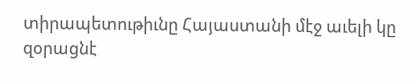տիրապետութիւնը Հայաստանի մէջ աւելի կը զօրացնէ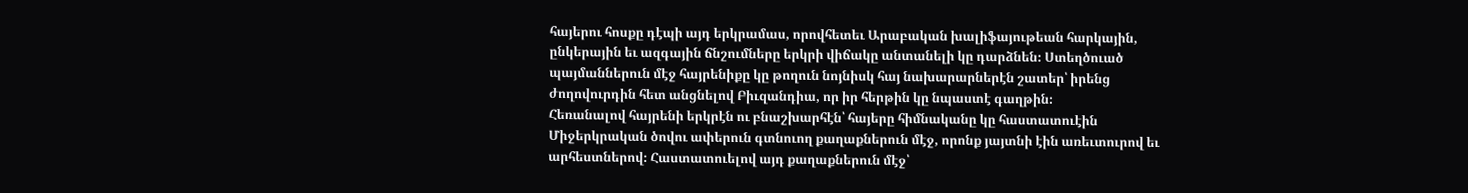հայերու հոսքը դէպի այդ երկրամաս, որովհետեւ Արաբական խալիֆայութեան հարկային, ընկերային եւ ազգային ճնշումները երկրի վիճակը անտանելի կը դարձնեն։ Ստեղծուած պայմաններուն մէջ հայրենիքը կը թողուն նոյնիսկ հայ նախարարներէն շատեր՝ իրենց ժողովուրդին հետ անցնելով Բիւզանդիա, որ իր հերթին կը նպաստէ գաղթին։
Հեռանալով հայրենի երկրէն ու բնաշխարհէն՝ հայերը հիմնականը կը հաստատուէին Միջերկրական ծովու ափերուն գտնուող քաղաքներուն մէջ, որոնք յայտնի էին առեւտուրով եւ արհեստներով։ Հաստատուելով այդ քաղաքներուն մէջ՝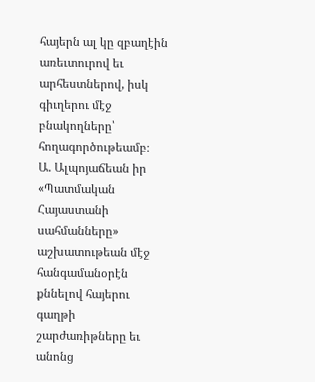հայերն ալ կը զբաղէին առեւտուրով եւ արհեստներով, իսկ գիւղերու մէջ բնակողները՝ հողագործութեամբ։
Ա. Ալպոյաճեան իր «Պատմական Հայաստանի սահմանները» աշխատութեան մէջ հանգամանօրէն քննելով հայերու գաղթի շարժառիթները եւ անոնց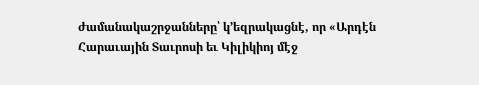ժամանակաշրջանները՝ կ՚եզրակացնէ, որ «Արդէն Հարաւային Տաւրոսի եւ Կիլիկիոյ մէջ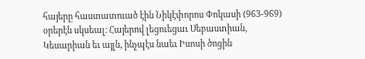հայերը հաստատուած էին Նիկէփորոս Փոկասի (963-969) օրերէն սկսեալ։ Հայերով լեցուեցաւ Սեբաստիան, Կեսարիան եւ այլն, ինչպէս նաեւ Իսոսի ծոցին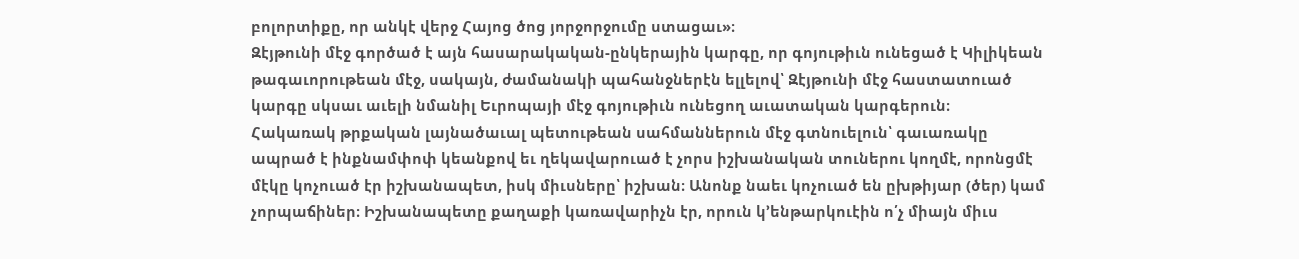բոլորտիքը, որ անկէ վերջ Հայոց ծոց յորջորջումը ստացաւ»։
Զէյթունի մէջ գործած է այն հասարակական-ընկերային կարգը, որ գոյութիւն ունեցած է Կիլիկեան թագաւորութեան մէջ, սակայն, ժամանակի պահանջներէն ելլելով՝ Զէյթունի մէջ հաստատուած կարգը սկսաւ աւելի նմանիլ Եւրոպայի մէջ գոյութիւն ունեցող աւատական կարգերուն։
Հակառակ թրքական լայնածաւալ պետութեան սահմաններուն մէջ գտնուելուն՝ գաւառակը ապրած է ինքնամփոփ կեանքով եւ ղեկավարուած է չորս իշխանական տուներու կողմէ, որոնցմէ մէկը կոչուած էր իշխանապետ, իսկ միւսները՝ իշխան։ Անոնք նաեւ կոչուած են ըխթիյար (ծեր) կամ չորպաճիներ։ Իշխանապետը քաղաքի կառավարիչն էր, որուն կ՚ենթարկուէին ո՛չ միայն միւս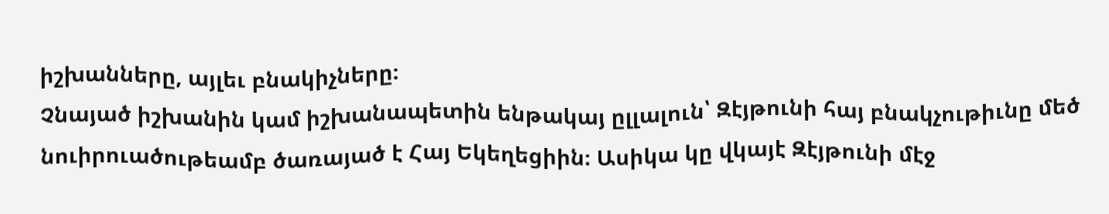իշխանները, այլեւ բնակիչները։
Չնայած իշխանին կամ իշխանապետին ենթակայ ըլլալուն՝ Զէյթունի հայ բնակչութիւնը մեծ նուիրուածութեամբ ծառայած է Հայ Եկեղեցիին։ Ասիկա կը վկայէ Զէյթունի մէջ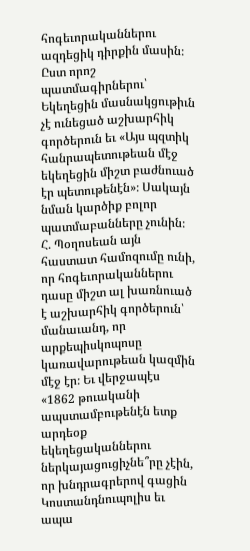հոգեւորականներու ազդեցիկ դիրքին մասին։ Ըստ որոշ պատմագիրներու՝ Եկեղեցին մասնակցութիւն չէ ունեցած աշխարհիկ գործերուն եւ «Այս պզտիկ հանրապետութեան մէջ եկեղեցին միշտ բաժնուած էր պետութենէն»։ Սակայն նման կարծիք բոլոր պատմաբանները չունին։ Հ. Պօղոսեան այն հաստատ համոզումը ունի, որ հոգեւորականներու դասը միշտ ալ խառնուած է աշխարհիկ գործերուն՝ մանաւանդ, որ արքեպիսկոպոսը կառավարութեան կազմին մէջ էր։ Եւ վերջապէս «1862 թուականի ապստամբութենէն ետք արդեօք եկեղեցականներու ներկայացուցիչնե՞րը չէին, որ խնդրագրերով գացին Կոստանդնուպոլիս եւ ապա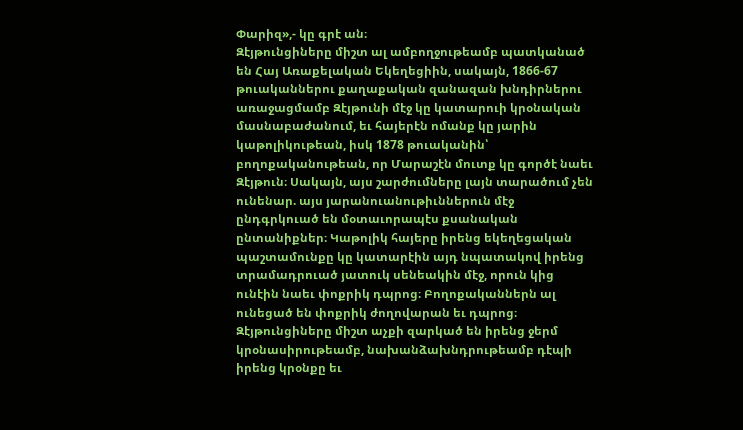Փարիզ»,- կը գրէ ան։
Զէյթունցիները միշտ ալ ամբողջութեամբ պատկանած են Հայ Առաքելական Եկեղեցիին, սակայն, 1866-67 թուականներու քաղաքական զանազան խնդիրներու առաջացմամբ Զէյթունի մէջ կը կատարուի կրօնական մասնաբաժանում, եւ հայերէն ոմանք կը յարին կաթոլիկութեան, իսկ 1878 թուականին՝ բողոքականութեան, որ Մարաշէն մուտք կը գործէ նաեւ Զէյթուն։ Սակայն, այս շարժումները լայն տարածում չեն ունենար. այս յարանուանութիւններուն մէջ ընդգրկուած են մօտաւորապէս քսանական ընտանիքներ։ Կաթոլիկ հայերը իրենց եկեղեցական պաշտամունքը կը կատարէին այդ նպատակով իրենց տրամադրուած յատուկ սենեակին մէջ, որուն կից ունէին նաեւ փոքրիկ դպրոց։ Բողոքականներն ալ ունեցած են փոքրիկ ժողովարան եւ դպրոց։
Զէյթունցիները միշտ աչքի զարկած են իրենց ջերմ կրօնասիրութեամբ, նախանձախնդրութեամբ դէպի իրենց կրօնքը եւ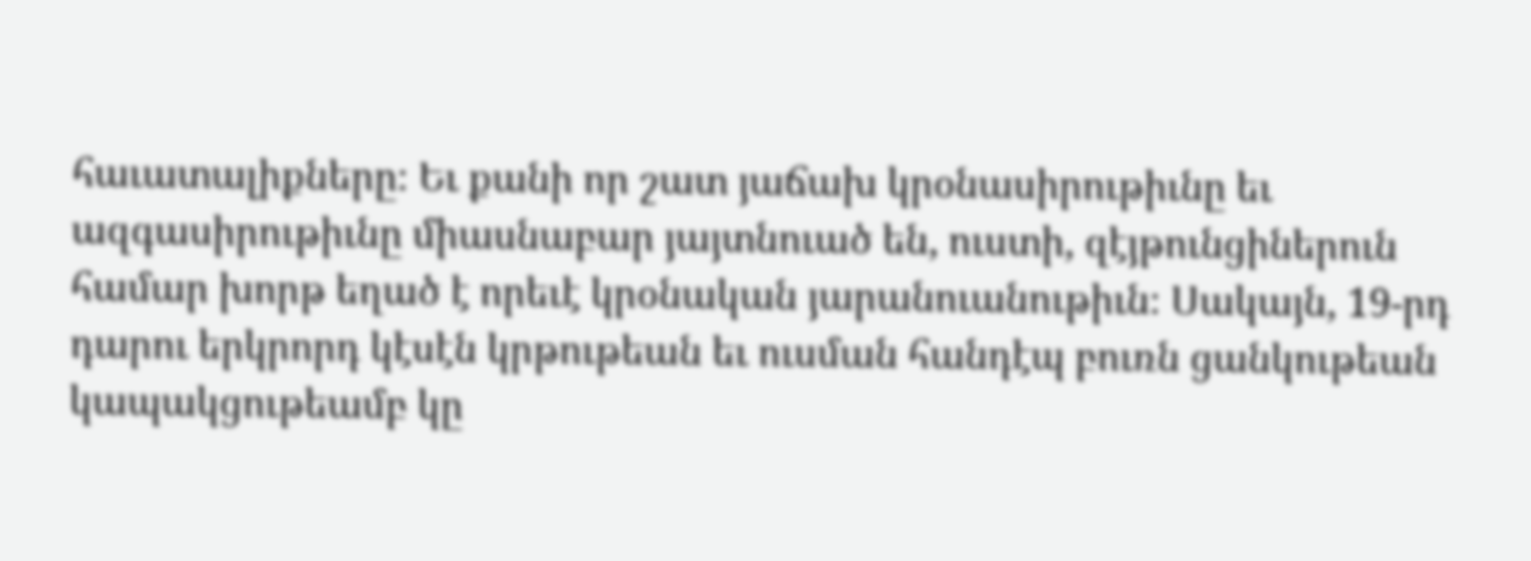հաւատալիքները։ Եւ քանի որ շատ յաճախ կրօնասիրութիւնը եւ ազգասիրութիւնը միասնաբար յայտնուած են, ուստի, զէյթունցիներուն համար խորթ եղած է որեւէ կրօնական յարանուանութիւն։ Սակայն, 19-րդ դարու երկրորդ կէսէն կրթութեան եւ ուսման հանդէպ բուռն ցանկութեան կապակցութեամբ կը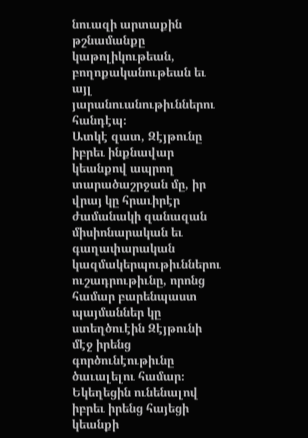նուազի արտաքին թշնամանքը կաթոլիկութեան, բողոքականութեան եւ այլ յարանուանութիւններու հանդէպ։
Ատկէ զատ, Զէյթունը իբրեւ ինքնավար կեանքով ապրող տարածաշրջան մը, իր վրայ կը հրաւիրէր ժամանակի զանազան միսիոնարական եւ գաղափարական կազմակերպութիւններու ուշադրութիւնը, որոնց համար բարենպաստ պայմաններ կը ստեղծուէին Զէյթունի մէջ իրենց գործունէութիւնը ծաւալելու համար։
Եկեղեցին ունենալով իբրեւ իրենց հայեցի կեանքի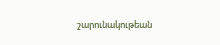շարունակութեան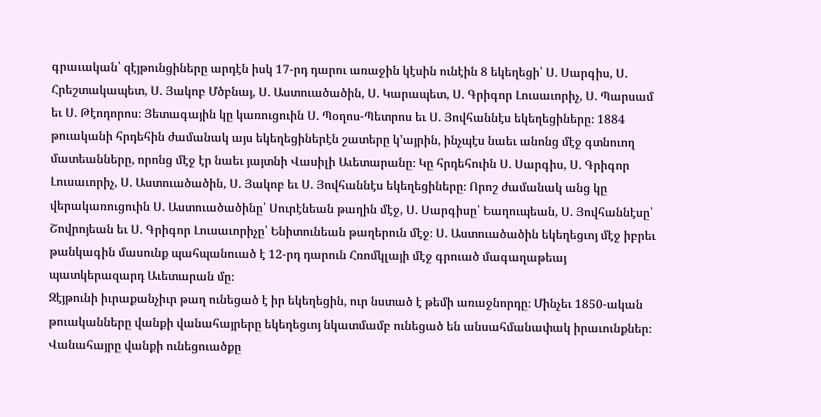գրաւական՝ զէյթունցիները արդէն իսկ 17-րդ դարու առաջին կէսին ունէին 8 եկեղեցի՝ Ս. Սարգիս, Ս. Հրեշտակապետ, Ս. Յակոբ Մծբնայ, Ս. Աստուածածին, Ս. Կարապետ, Ս. Գրիգոր Լուսաւորիչ, Ս. Պարսամ եւ Ս. Թէոդորոս։ Յետագային կը կառուցուին Ս. Պօղոս-Պետրոս եւ Ս. Յովհաննէս եկեղեցիները։ 1884 թուականի հրդեհին ժամանակ այս եկեղեցիներէն շատերը կ՚այրին, ինչպէս նաեւ անոնց մէջ գտնուող մատեանները, որոնց մէջ էր նաեւ յայտնի Վասիլի Աւետարանը։ Կը հրդեհուին Ս. Սարգիս, Ս. Գրիգոր Լուսաւորիչ, Ս. Աստուածածին, Ս. Յակոբ եւ Ս. Յովհաննէս եկեղեցիները։ Որոշ ժամանակ անց կը վերակառուցուին Ս. Աստուածածինը՝ Սուրէնեան թաղին մէջ, Ս. Սարգիսը՝ Եաղուպեան, Ս. Յովհաննէսը՝ Շովրոյեան եւ Ս. Գրիգոր Լուսաւորիչը՝ Ենիտունեան թաղերուն մէջ։ Ս. Աստուածածին եկեղեցւոյ մէջ իբրեւ թանկագին մասունք պահպանուած է 12-րդ դարուն Հռոմկլայի մէջ գրուած մագաղաթեայ պատկերազարդ Աւետարան մը։
Զէյթունի իւրաքանչիւր թաղ ունեցած է իր եկեղեցին, ուր նստած է թեմի առաջնորդը։ Մինչեւ 1850-ական թուականները վանքի վանահայրերը եկեղեցւոյ նկատմամբ ունեցած են անսահմանափակ իրաւունքներ։ Վանահայրը վանքի ունեցուածքը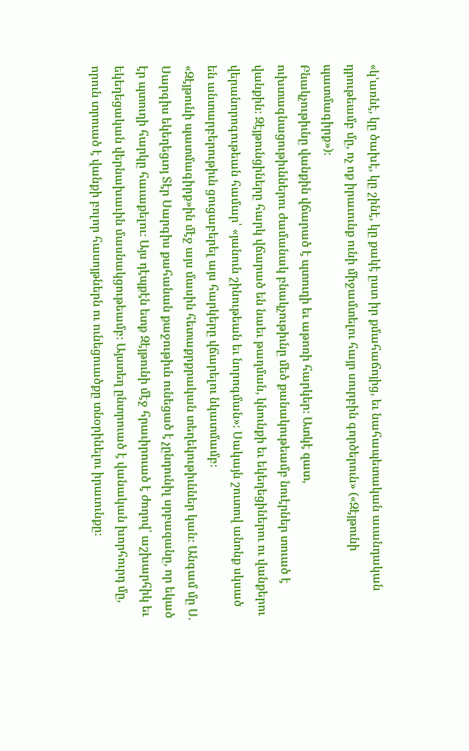«կ՚առնէ, կը ծախէ, կը շինէ, կը քակէ ըստ իր քմահաճոյից, եւ նահապետական աւանդական դրութեամբ մը, ոչ ոք իրաւունք ունի միջամտելու հայր սուրբին գործերուն» («Զէյթունի պատմագիրք»)։
Բնակչութիւնը վանքին վճարած է պտուղի եւ աթոռի հարկեր։ Ատկէ զատ, ուխտագնացութիւններու ժամանակ բնակչութիւնը մեծ քանակութեամբ նուէրներ տուած է վանքին։ Զէյթունցիները հարկ վճարած են նաեւ թաղման, կնունքի եւ եկեղեցիներու ու վանքերու վերանորոգութեան համար՝ «յանուն շինութեան եւ նորոգման»։ Սակայն շուտով անոնք սկսած են անտարբերութիւն ցուցաբերել այս հարկերը վճարելու նկատմամբ։
«Զէյթունի պատմագիրք»ին մէջ այս մասին հետաքրքրական տեղեկութիւններ կան։ Անգամ մը Ս. Սարգիս եկեղեցւոյ Տէր Սարգիս քահանան քաջութիւն ունեցած է չընդունիլ սրբազանը, որ եկած էր պտուղի հարկը հաւաքելու։ Այս դէպքէն ետք Զէյթունի մէջ հրաւիրուած է ժողով՝ աշխարհիկ եւ եկեղեցական վերնախաւին մասնակցութեամբ։ Այստեղ ընտրուած է վանական խորհուրդ մը, որուն տրուած է վանքի բոլոր հասոյթներն ու ունեցուածքը տնօրինելու իրաւունքը։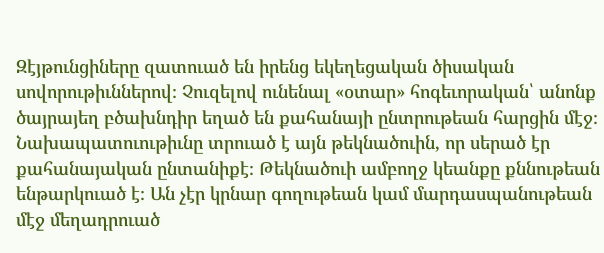Զէյթունցիները զատուած են իրենց եկեղեցական ծիսական սովորութիւններով։ Չուզելով ունենալ «օտար» հոգեւորական՝ անոնք ծայրայեղ բծախնդիր եղած են քահանայի ընտրութեան հարցին մէջ։ Նախապատուութիւնը տրուած է այն թեկնածուին, որ սերած էր քահանայական ընտանիքէ։ Թեկնածուի ամբողջ կեանքը քննութեան ենթարկուած է։ Ան չէր կրնար գողութեան կամ մարդասպանութեան մէջ մեղադրուած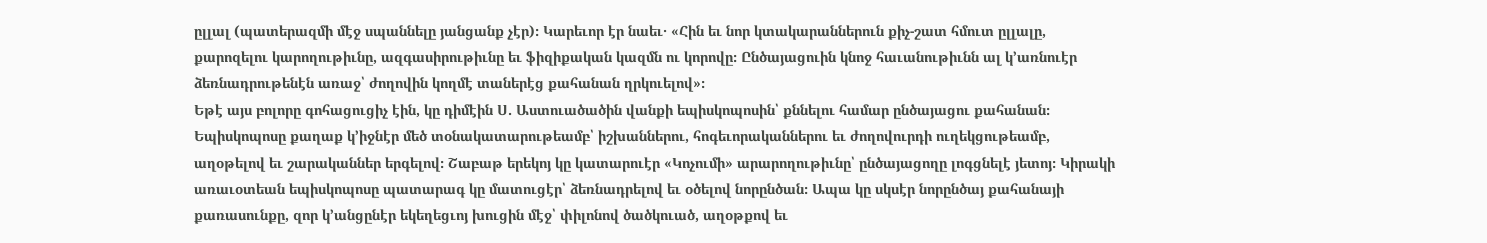ըլլալ (պատերազմի մէջ սպաննելը յանցանք չէր)։ Կարեւոր էր նաեւ․ «Հին եւ նոր կտակարաններուն քիչ-շատ հմուտ ըլլալը, քարոզելու կարողութիւնը, ազգասիրութիւնը եւ ֆիզիքական կազմն ու կորովը։ Ընծայացուին կնոջ հաւանութիւնն ալ կ՚առնուէր ձեռնադրութենէն առաջ՝ ժողովին կողմէ տաներէց քահանան ղրկուելով»։
Եթէ այս բոլորը գոհացուցիչ էին, կը դիմէին Ս. Աստուածածին վանքի եպիսկոպոսին՝ քննելու համար ընծայացու քահանան։ Եպիսկոպոսը քաղաք կ՚իջնէր մեծ տօնակատարութեամբ՝ իշխաններու, հոգեւորականներու եւ ժողովուրդի ուղեկցութեամբ, աղօթելով եւ շարականներ երգելով։ Շաբաթ երեկոյ կը կատարուէր «Կոչումի» արարողութիւնը՝ ընծայացողը լոգցնելէ յետոյ։ Կիրակի առաւօտեան եպիսկոպոսը պատարագ կը մատուցէր՝ ձեռնադրելով եւ օծելով նորընծան։ Ապա կը սկսէր նորընծայ քահանայի քառասունքը, զոր կ՚անցընէր եկեղեցւոյ խուցին մէջ՝ փիլոնով ծածկուած, աղօթքով եւ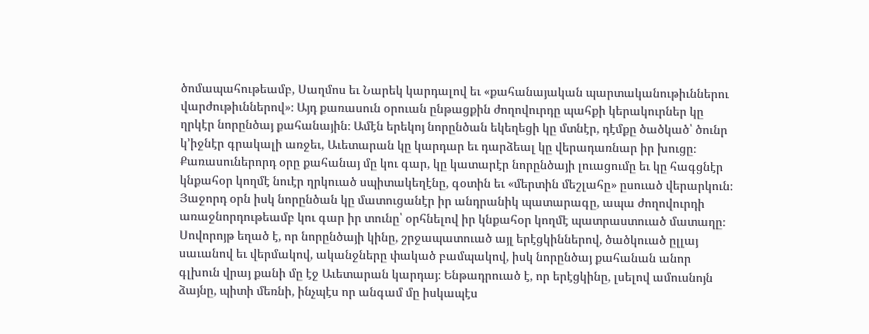ծոմապահութեամբ, Սաղմոս եւ Նարեկ կարդալով եւ «քահանայական պարտականութիւններու վարժութիւններով»։ Այդ քառասուն օրուան ընթացքին ժողովուրդը պահքի կերակուրներ կը ղրկէր նորընծայ քահանային։ Ամէն երեկոյ նորընծան եկեղեցի կը մտնէր, դէմքը ծածկած՝ ծունր կ՚իջնէր գրակալի առջեւ, Աւետարան կը կարդար եւ դարձեալ կը վերադառնար իր խուցը։ Քառասուներորդ օրը քահանայ մը կու գար, կը կատարէր նորընծայի լուացումը եւ կը հագցնէր կնքահօր կողմէ նուէր ղրկուած սպիտակեղէնը, գօտին եւ «մերտին մեշլահը» ըսուած վերարկուն։ Յաջորդ օրն իսկ նորընծան կը մատուցանէր իր անդրանիկ պատարագը, ապա ժողովուրդի առաջնորդութեամբ կու գար իր տունը՝ օրհնելով իր կնքահօր կողմէ պատրաստուած մատաղը։ Սովորոյթ եղած է, որ նորընծայի կինը, շրջապատուած այլ երէցկիններով, ծածկուած ըլլայ սաւանով եւ վերմակով, ականջները փակած բամպակով, իսկ նորընծայ քահանան անոր գլխուն վրայ քանի մը էջ Աւետարան կարդայ։ Ենթադրուած է, որ երէցկինը, լսելով ամուսնոյն ձայնը, պիտի մեռնի, ինչպէս որ անգամ մը իսկապէս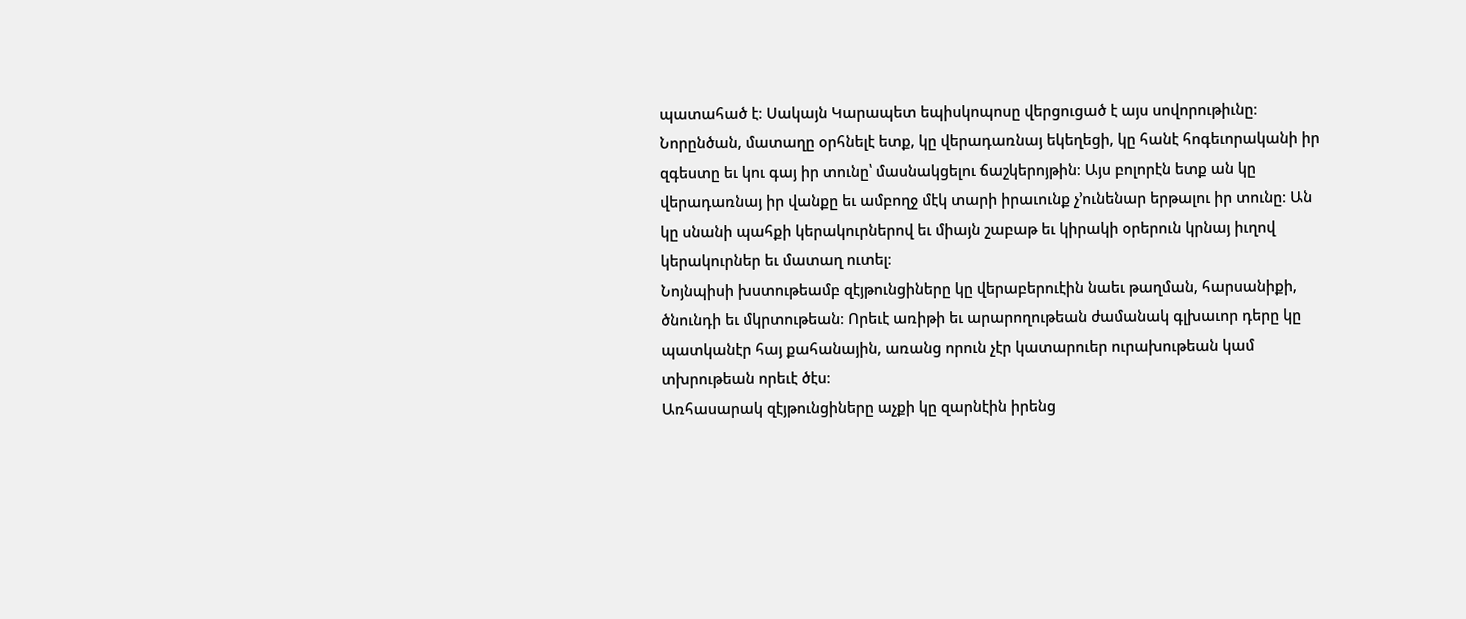պատահած է։ Սակայն Կարապետ եպիսկոպոսը վերցուցած է այս սովորութիւնը։
Նորընծան, մատաղը օրհնելէ ետք, կը վերադառնայ եկեղեցի, կը հանէ հոգեւորականի իր զգեստը եւ կու գայ իր տունը՝ մասնակցելու ճաշկերոյթին։ Այս բոլորէն ետք ան կը վերադառնայ իր վանքը եւ ամբողջ մէկ տարի իրաւունք չ՚ունենար երթալու իր տունը։ Ան կը սնանի պահքի կերակուրներով եւ միայն շաբաթ եւ կիրակի օրերուն կրնայ իւղով կերակուրներ եւ մատաղ ուտել։
Նոյնպիսի խստութեամբ զէյթունցիները կը վերաբերուէին նաեւ թաղման, հարսանիքի, ծնունդի եւ մկրտութեան։ Որեւէ առիթի եւ արարողութեան ժամանակ գլխաւոր դերը կը պատկանէր հայ քահանային, առանց որուն չէր կատարուեր ուրախութեան կամ տխրութեան որեւէ ծէս։
Առհասարակ զէյթունցիները աչքի կը զարնէին իրենց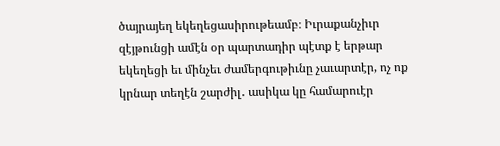ծայրայեղ եկեղեցասիրութեամբ։ Իւրաքանչիւր զէյթունցի ամէն օր պարտադիր պէտք է երթար եկեղեցի եւ մինչեւ ժամերգութիւնը չաւարտէր, ոչ ոք կրնար տեղէն շարժիլ․ ասիկա կը համարուէր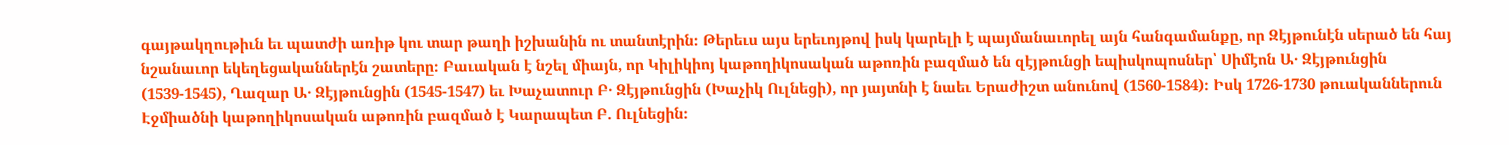գայթակղութիւն եւ պատժի առիթ կու տար թաղի իշխանին ու տանտէրին։ Թերեւս այս երեւոյթով իսկ կարելի է պայմանաւորել այն հանգամանքը, որ Զէյթունէն սերած են հայ նշանաւոր եկեղեցականներէն շատերը։ Բաւական է նշել միայն, որ Կիլիկիոյ կաթողիկոսական աթոռին բազմած են զէյթունցի եպիսկոպոսներ՝ Սիմէոն Ա․ Զէյթունցին (1539-1545), Ղազար Ա․ Զէյթունցին (1545-1547) եւ Խաչատուր Բ․ Զէյթունցին (Խաչիկ Ուլնեցի), որ յայտնի է նաեւ Երաժիշտ անունով (1560-1584)։ Իսկ 1726-1730 թուականներուն Էջմիածնի կաթողիկոսական աթոռին բազմած է Կարապետ Բ. Ուլնեցին։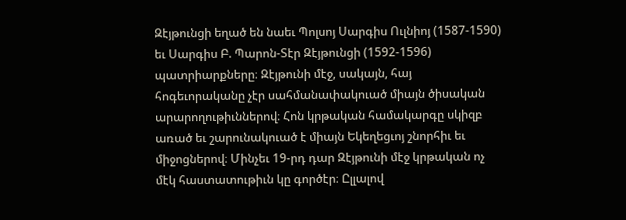Զէյթունցի եղած են նաեւ Պոլսոյ Սարգիս Ուլնիոյ (1587-1590) եւ Սարգիս Բ. Պարոն-Տէր Զէյթունցի (1592-1596) պատրիարքները։ Զէյթունի մէջ, սակայն, հայ հոգեւորականը չէր սահմանափակուած միայն ծիսական արարողութիւններով։ Հոն կրթական համակարգը սկիզբ առած եւ շարունակուած է միայն Եկեղեցւոյ շնորհիւ եւ միջոցներով։ Մինչեւ 19-րդ դար Զէյթունի մէջ կրթական ոչ մէկ հաստատութիւն կը գործէր։ Ըլլալով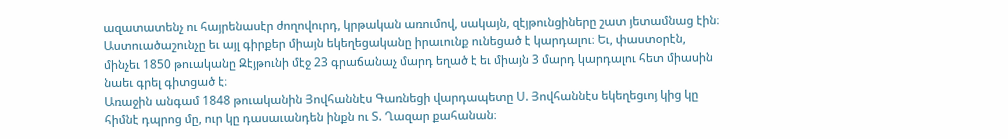ազատատենչ ու հայրենասէր ժողովուրդ, կրթական առումով, սակայն, զէյթունցիները շատ յետամնաց էին։ Աստուածաշունչը եւ այլ գիրքեր միայն եկեղեցականը իրաւունք ունեցած է կարդալու։ Եւ, փաստօրէն, մինչեւ 1850 թուականը Զէյթունի մէջ 23 գրաճանաչ մարդ եղած է եւ միայն 3 մարդ կարդալու հետ միասին նաեւ գրել գիտցած է։
Առաջին անգամ 1848 թուականին Յովհաննէս Գառնեցի վարդապետը Ս. Յովհաննէս եկեղեցւոյ կից կը հիմնէ դպրոց մը, ուր կը դասաւանդեն ինքն ու Տ. Ղազար քահանան։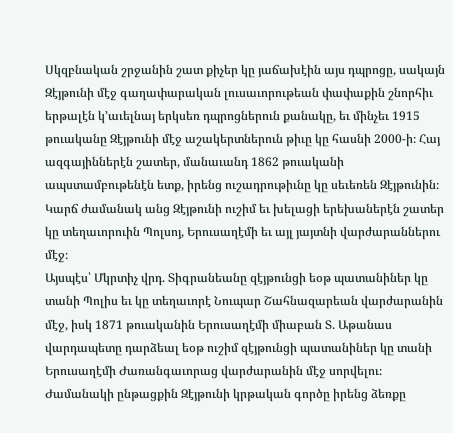Սկզբնական շրջանին շատ քիչեր կը յաճախէին այս դպրոցը, սակայն Զէյթունի մէջ գաղափարական լուսաւորութեան փափաքին շնորհիւ երթալէն կ՚աւելնայ երկսեռ դպրոցներուն քանակը, եւ մինչեւ 1915 թուականը Զէյթունի մէջ աշակերտներուն թիւը կը հասնի 2000-ի։ Հայ ազգայիններէն շատեր, մանաւանդ 1862 թուականի ապստամբութենէն ետք, իրենց ուշադրութիւնը կը սեւեռեն Զէյթունին։ Կարճ ժամանակ անց Զէյթունի ուշիմ եւ խելացի երեխաներէն շատեր կը տեղաւորուին Պոլսոյ, Երուսաղէմի եւ այլ յայտնի վարժարաններու մէջ։
Այսպէս՝ Մկրտիչ վրդ. Տիգրանեանը զէյթունցի եօթ պատանիներ կը տանի Պոլիս եւ կը տեղաւորէ Նուպար Շահնազարեան վարժարանին մէջ, իսկ 1871 թուականին Երուսաղէմի միաբան Տ. Աթանաս վարդապետը դարձեալ եօթ ուշիմ զէյթունցի պատանիներ կը տանի Երուսաղէմի Ժառանգաւորաց վարժարանին մէջ սորվելու։ Ժամանակի ընթացքին Զէյթունի կրթական գործը իրենց ձեռքը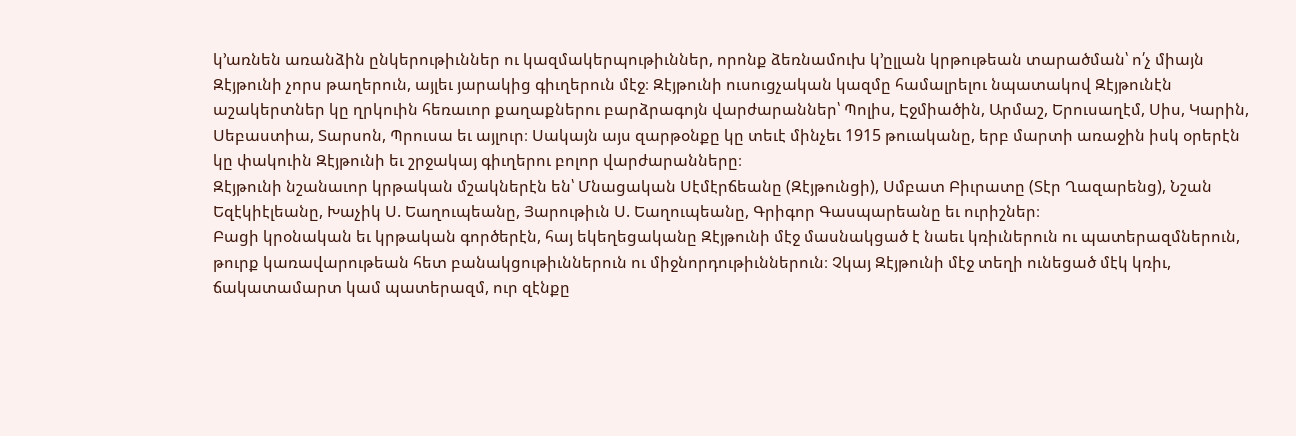կ՚առնեն առանձին ընկերութիւններ ու կազմակերպութիւններ, որոնք ձեռնամուխ կ՚ըլլան կրթութեան տարածման՝ ո՛չ միայն Զէյթունի չորս թաղերուն, այլեւ յարակից գիւղերուն մէջ։ Զէյթունի ուսուցչական կազմը համալրելու նպատակով Զէյթունէն աշակերտներ կը ղրկուին հեռաւոր քաղաքներու բարձրագոյն վարժարաններ՝ Պոլիս, Էջմիածին, Արմաշ, Երուսաղէմ, Սիս, Կարին, Սեբաստիա, Տարսոն, Պրուսա եւ այլուր։ Սակայն այս զարթօնքը կը տեւէ մինչեւ 1915 թուականը, երբ մարտի առաջին իսկ օրերէն կը փակուին Զէյթունի եւ շրջակայ գիւղերու բոլոր վարժարանները։
Զէյթունի նշանաւոր կրթական մշակներէն են՝ Մնացական Սէմէրճեանը (Զէյթունցի), Սմբատ Բիւրատը (Տէր Ղազարենց), Նշան Եզէկիէլեանը, Խաչիկ Ս. Եաղուպեանը, Յարութիւն Ս. Եաղուպեանը, Գրիգոր Գասպարեանը եւ ուրիշներ։
Բացի կրօնական եւ կրթական գործերէն, հայ եկեղեցականը Զէյթունի մէջ մասնակցած է նաեւ կռիւներուն ու պատերազմներուն, թուրք կառավարութեան հետ բանակցութիւններուն ու միջնորդութիւններուն։ Չկայ Զէյթունի մէջ տեղի ունեցած մէկ կռիւ, ճակատամարտ կամ պատերազմ, ուր զէնքը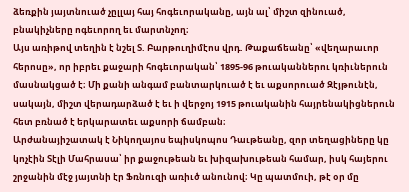ձեռքին յայտնուած չըլլայ հայ հոգեւորականը, այն ալ՝ միշտ զինուած, բնակիչները ոգեւորող եւ մարտնչող։
Այս առիթով տեղին է նշել Տ. Բարթուղիմէոս վրդ. Թաքաճեանը՝ «վեղարաւոր հերոսը», որ իբրեւ քաջարի հոգեւորական՝ 1895-96 թուականներու կռիւներուն մասնակցած է։ Մի քանի անգամ բանտարկուած է եւ աքսորուած Զէյթունէն, սակայն, միշտ վերադարձած է եւ ի վերջոյ 1915 թուականին հայրենակիցներուն հետ բռնած է երկարատեւ աքսորի ճամբան։
Արժանայիշատակ է Նիկողայոս եպիսկոպոս Դաւթեանը, զոր տեղացիները կը կոչէին Տէլի Մահրասա՝ իր քաջութեան եւ խիզախութեան համար, իսկ հայերու շրջանին մէջ յայտնի էր Ֆռնուզի առիւծ անունով։ Կը պատմուի, թէ օր մը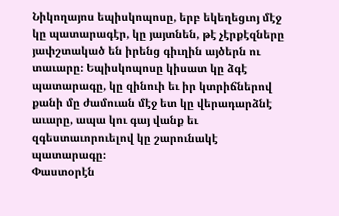Նիկողայոս եպիսկոպոսը, երբ եկեղեցւոյ մէջ կը պատարագէր, կը յայտնեն, թէ չէրքէզները յափշտակած են իրենց գիւղին այծերն ու տաւարը։ Եպիսկոպոսը կիսատ կը ձգէ պատարագը, կը զինուի եւ իր կտրիճներով քանի մը ժամուան մէջ ետ կը վերադարձնէ աւարը, ապա կու գայ վանք եւ զգեստաւորուելով կը շարունակէ պատարագը։
Փաստօրէն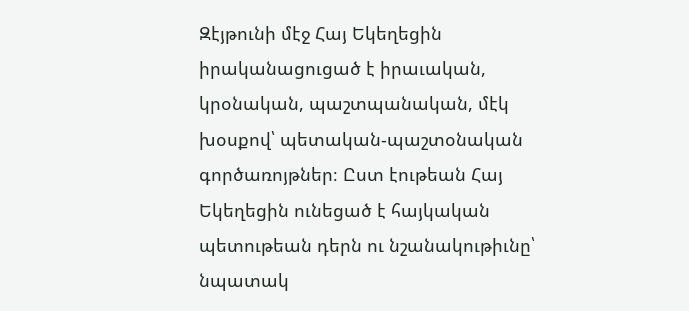Զէյթունի մէջ Հայ Եկեղեցին իրականացուցած է իրաւական, կրօնական, պաշտպանական, մէկ խօսքով՝ պետական-պաշտօնական գործառոյթներ։ Ըստ էութեան Հայ Եկեղեցին ունեցած է հայկական պետութեան դերն ու նշանակութիւնը՝ նպատակ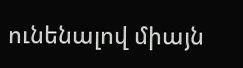ունենալով միայն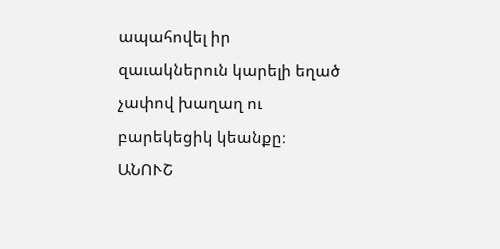ապահովել իր զաւակներուն կարելի եղած չափով խաղաղ ու բարեկեցիկ կեանքը։
ԱՆՈՒՇ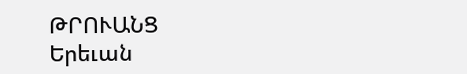ԹՐՈՒԱՆՑ
Երեւան